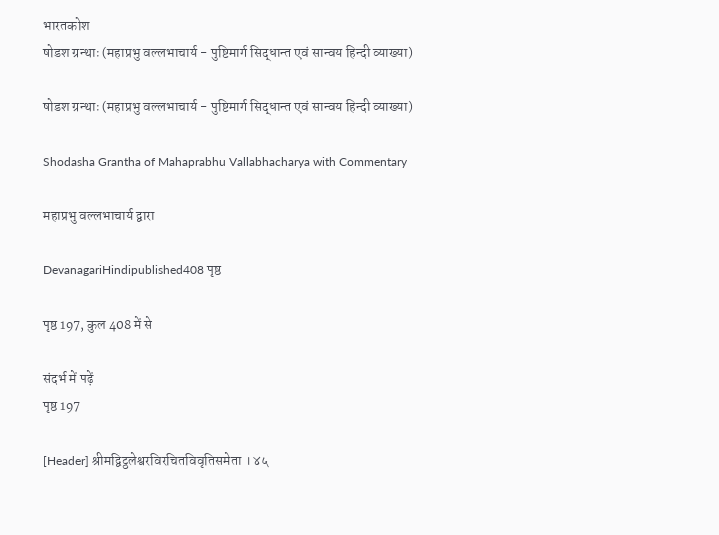भारतकोश
षोडश ग्रन्थाः (महाप्रभु वल्लभाचार्य - पुष्टिमार्ग सिद्धान्त एवं सान्वय हिन्दी व्याख्या)

षोडश ग्रन्थाः (महाप्रभु वल्लभाचार्य - पुष्टिमार्ग सिद्धान्त एवं सान्वय हिन्दी व्याख्या)

Shodasha Grantha of Mahaprabhu Vallabhacharya with Commentary

महाप्रभु वल्लभाचार्य द्वारा

DevanagariHindipublished408 पृष्ठ

पृष्ठ 197, कुल 408 में से

संदर्भ में पढ़ें
पृष्ठ 197

[Header] श्रीमद्विट्ठलेश्वरविरचितविवृतिसमेता । ४५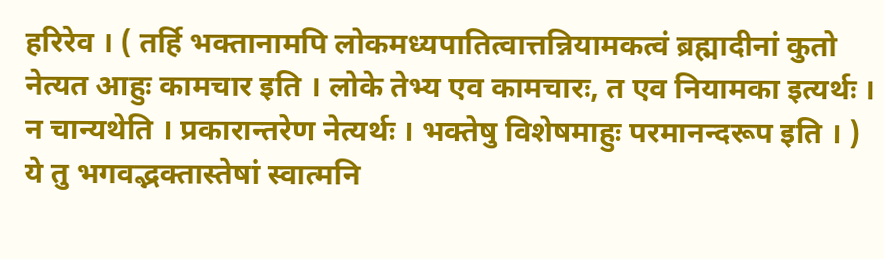हरिरेव । ( तर्हि भक्तानामपि लोकमध्यपातित्वात्तन्नियामकत्वं ब्रह्मादीनां कुतो नेत्यत आहुः कामचार इति । लोके तेभ्य एव कामचारः, त एव नियामका इत्यर्थः । न चान्यथेति । प्रकारान्तरेण नेत्यर्थः । भक्तेषु विशेषमाहुः परमानन्दरूप इति । ) ये तु भगवद्भक्तास्तेषां स्वात्मनि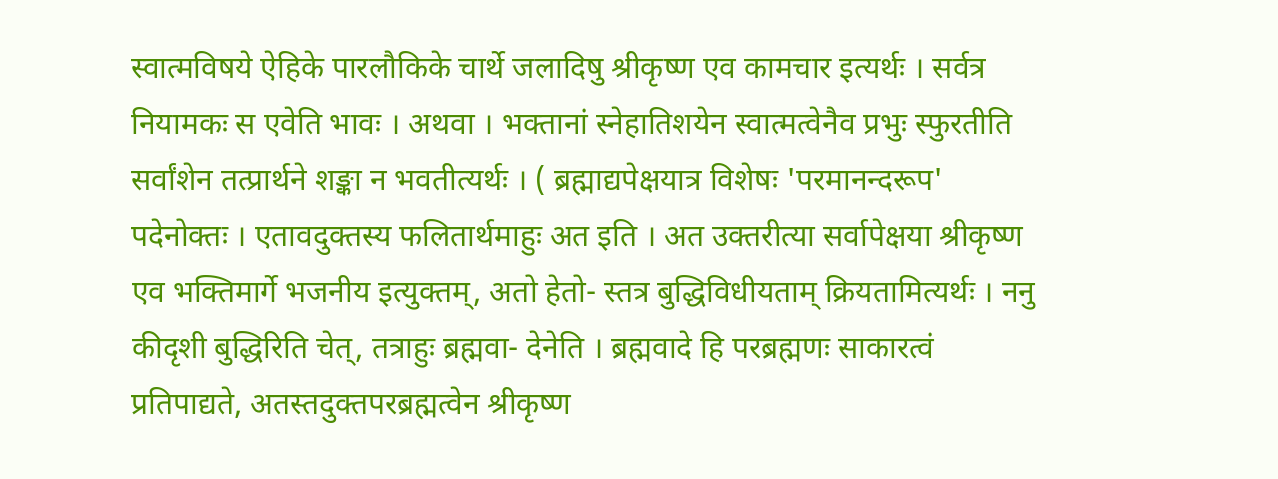स्वात्मविषये ऐहिके पारलौकिके चार्थे जलादिषु श्रीकृष्ण एव कामचार इत्यर्थः । सर्वत्र नियामकः स एवेति भावः । अथवा । भक्तानां स्नेहातिशयेन स्वात्मत्वेनैव प्रभुः स्फुरतीति सर्वांशेन तत्प्रार्थने शङ्का न भवतीत्यर्थः । ( ब्रह्माद्यपेक्षयात्र विशेषः 'परमानन्दरूप' पदेनोक्तः । एतावदुक्तस्य फलितार्थमाहुः अत इति । अत उक्तरीत्या सर्वापेक्षया श्रीकृष्ण एव भक्तिमार्गे भजनीय इत्युक्तम्, अतो हेतो- स्तत्र बुद्धिविधीयताम् क्रियतामित्यर्थः । ननु कीदृशी बुद्धिरिति चेत्, तत्राहुः ब्रह्मवा- देनेति । ब्रह्मवादे हि परब्रह्मणः साकारत्वं प्रतिपाद्यते, अतस्तदुक्तपरब्रह्मत्वेन श्रीकृष्ण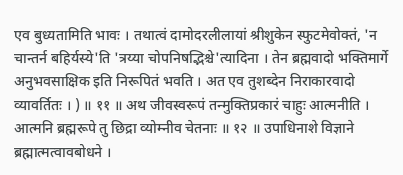एव बुध्यतामिति भावः । तथात्वं दामोदरलीलायां श्रीशुकेन स्फुटमेवोक्तं, 'न चान्तर्न बहिर्यस्ये'ति 'त्रय्या चोपनिषद्भिश्चे'त्यादिना । तेन ब्रह्मवादो भक्तिमार्गे अनुभवसाक्षिक इति निरूपितं भवति । अत एव तुशब्देन निराकारवादो व्यावर्तितः । ) ॥ ११ ॥ अथ जीवस्वरूपं तन्मुक्तिप्रकारं चाहुः आत्मनीति । आत्मनि ब्रह्मरूपे तु छिद्रा व्योम्नीव चेतनाः ॥ १२ ॥ उपाधिनाशे विज्ञाने ब्रह्मात्मत्वावबोधने ।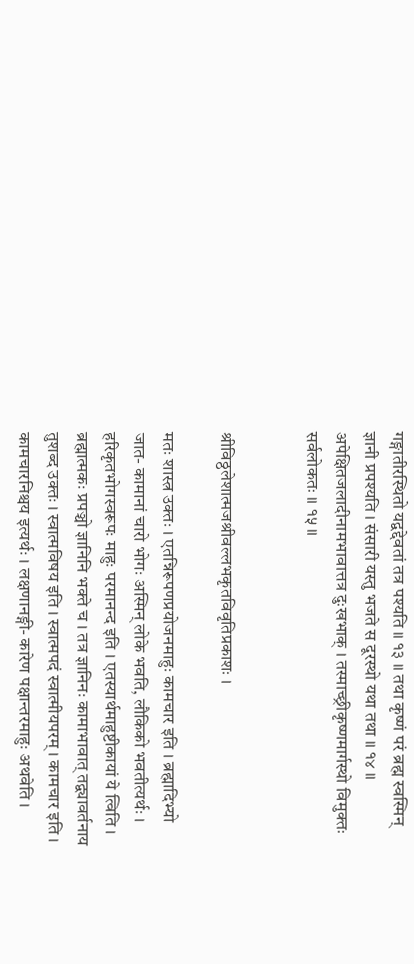गङ्गातीरस्थितो यद्वद्देवतां तत्र पश्यति ॥ १३ ॥ तथा कृष्णं परं ब्रह्म स्वस्मिन् ज्ञानी प्रपश्यति । संसारी यस्तु भजते स दूरस्थो यथा तथा ॥ १४ ॥ अपेक्षितजलादीनामभावात्तत्र दुःखभाक् । तस्माच्छ्रीकृष्णमार्गस्थो विमुक्तः सर्वलोकतः ॥ १५ ॥


श्रीविठ्ठलेशात्मजश्रीवल्लभकृतविवृतिप्रकाशः ।

मतः शास्त्र उक्तः । एतन्निरूपणप्रयोजनमाहुः कामचार इति । ब्रह्मादिभ्यो जात- कामानां चारो भोगः अस्मिन् लोके भवति, लौकिको भवतीत्यर्थः । हरिकृतभोगस्वरूपः माहुः परमानन्द इति । एतस्यार्थमाहुष्टीकायां ये त्विति । ब्रह्मात्मकः प्रपञ्चो ज्ञानिनि भक्ते च । तत्र ज्ञानिनः कामाभावात् तद्व्यावर्तनाय तुशब्द उक्तः । स्वात्मविषय इति । स्वात्मपदं स्वात्मीयपरम् । कामचार इति । कामचारनिश्चय इत्यर्थः । लक्षणानङ्गी- कारेण पक्षान्तरमाहुः अथवेति ।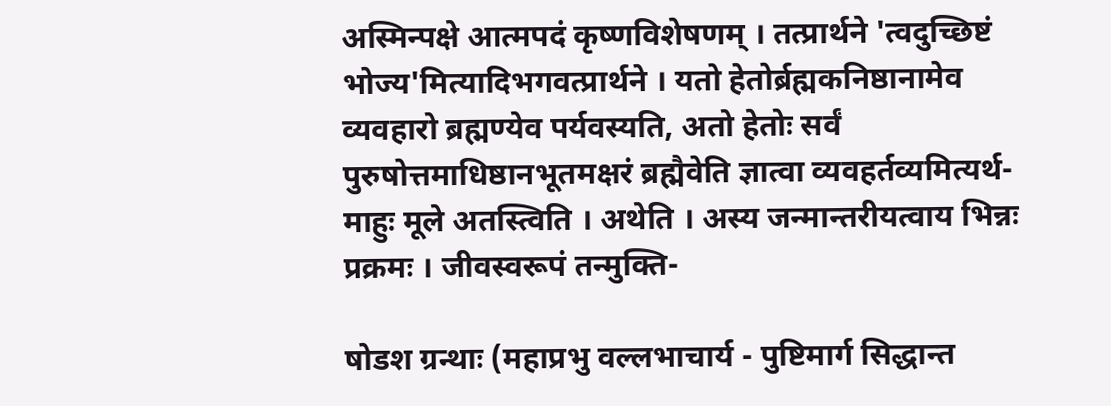अस्मिन्पक्षे आत्मपदं कृष्णविशेषणम् । तत्प्रार्थने 'त्वदुच्छिष्टं भोज्य'मित्यादिभगवत्प्रार्थने । यतो हेतोर्ब्रह्मकनिष्ठानामेव व्यवहारो ब्रह्मण्येव पर्यवस्यति, अतो हेतोः सर्वं पुरुषोत्तमाधिष्ठानभूतमक्षरं ब्रह्मैवेति ज्ञात्वा व्यवहर्तव्यमित्यर्थ- माहुः मूले अतस्त्विति । अथेति । अस्य जन्मान्तरीयत्वाय भिन्नः प्रक्रमः । जीवस्वरूपं तन्मुक्ति-

षोडश ग्रन्थाः (महाप्रभु वल्लभाचार्य - पुष्टिमार्ग सिद्धान्त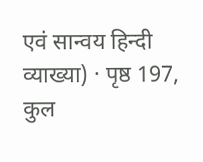एवं सान्वय हिन्दी व्याख्या) · पृष्ठ 197, कुल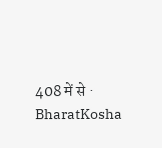408 में से · BharatKosha